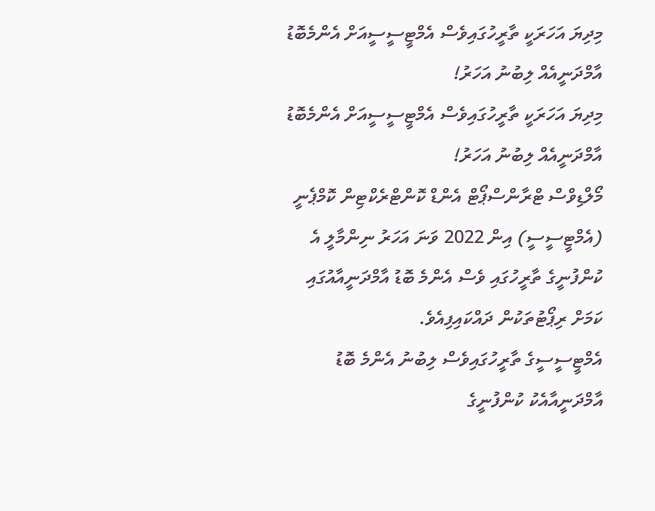މިދިޔަ އަހަރަކީ ތާރީހުގައިވެސް އެމްޓީސީސީއަށް އެންމެބޮޑު އާމްދަނީއެއް ލިބުނު އަހަރު!
މިދިޔަ އަހަރަކީ ތާރީހުގައިވެސް އެމްޓީސީސީއަށް އެންމެބޮޑު އާމްދަނީއެއް ލިބުނު އަހަރު!
މޯލްޑިވްސް ޓްރާންސްޕޯޓް އެންޑް ކޮންޓްރެކްޓިން ކޮމްޕެނީ (އެމްޓީސީސީ) އިން 2022 ވަނަ އަހަރު ނިންމާލީ އެ ކުންފުނީގެ ތާރީހުގައި ވެސް އެންމެ ބޮޑު އާމްދަނީއާއުގައި ކަމަށް ރިޕޯޓުތަކުން ދައްކައިފިއެވެ.
އެމްޓީސީސީގެ ތާރީހުގައިވެސް ލިބުނު އެންމެ ބޮޑު އާމްދަނީއާއެކު ކުންފުނީގެ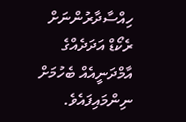ހިއްސާދާރުންނަށް ރެކޯޑް އަދަދެއްގެ އާމްދަނީއެއް ބެހުމަށް ނިންމައިފައެވެ.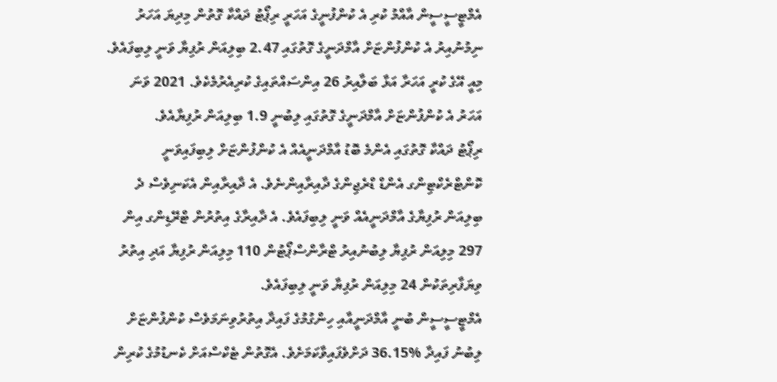އެމްޓީސީސީން އާއްމު ކުރި އެ ކުންފުނީގެ އަހަރީ ރިޕޯޓު ދައްކާ ގޮތުން މިދިޔަ އަހަރު ނިމުނުއިރު އެ ކުންފުންޏަށް އާމްދަނީގެ ގޮތުގައި 2.47 ބިލިއަން ރުފިޔާ ވަނީ ލިބިފައެވެ. މިއީ އޭގެ ކުރީ އަހަރާ އަޅާ ބަލާއިރު 26 އިންސައްތައިގެ ކުރިއެރުމެކެވެ. 2021 ވަނަ އަހަރު އެ ކުންފުންޏަށް އާމްދަނީގެ ގޮތުގައި ލިބުނީ 1.9 ބިލިއަން ރުފިޔާއެވެ.
ރިޕޯޓު ދައްކާ ގޮތުގައި އެންމެ ބޮޑު އާމްދަނީއެއް އެ ކުންފުންޏަށް ލިބިފައިވަނީ ކޮންޓްރެކްޓިންގ އެންޑް ޑްރެޖިންގެ ދާއިރާއިންނެވެ. އެ ދާއިރާއިން އެކަނިވެސް ދެ ބިލިއަން ރުފިޔާގެ އާމްދަނީއެއް ވަނީ ލިބިފައެވެ. އެ ދާއިރާގެ އިތުރުން ޓްރޭޑިންގ އިން 297 މިލިއަން ރުފިޔާ ލިބުނުއިރު ޓްރާންސްޕޯޓުން 110 މިލިއަން ރުފިޔާ އަދި އިތުރު ވިޔަފާރިތަކުން 24 މިލިއަން ރުފިޔާ ވަނީ ލިބިފައެވެ.
އެމްޓީސީސީން ބުނީ އާމްދަނީއާއި ހިންގުމުގެ ފައިދާ އިތުރުވިނަމަވެސް ކުންފުންޏަށް ލިބުނު ފައިދާ %36.15 ދަށްވެފައިވާކަމަށެވެ. އެގޮތުން ޓެކްސްއަށް ކެނޑުމުގެ ކުރިން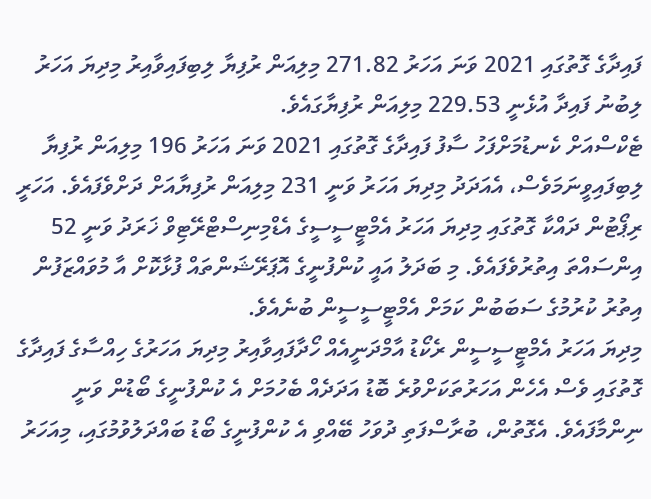ފައިދާގެ ގޮތުގައި 2021 ވަނަ އަހަރު 271.82 މިލިއަން ރުފިޔާ ލިބިފައިވާއިރު މިދިޔަ އަހަރު ލިބުނު ފައިދާ އުޅެނީ 229.53 މިލިއަން ރުފިޔާގައެވެ.
ޓެކްސްއަށް ކެނޑުމަށްފަހު ސާފު ފައިދާގެ ގޮތުގައި 2021 ވަނަ އަހަރު 196 މިލިއަން ރުފިޔާ ލިބިފައިވީނަމަވެސް، އެއަދަދު މިދިޔަ އަހަރު ވަނީ 231 މިލިއަން ރުފިޔާއަށް ދަށްވެފައެވެ. އަހަރީ ރިޕޯޓުން ދައްކާ ގޮތުގައި މިދިޔަ އަހަރު އެމްޓީސީސީގެ އެޑްމިނިސްޓްރޭޓިވް ޚަރަދު ވަނީ 52 އިންސައްތަ އިތުރުވެފައެވެ. މި ބަދަލު އައީ ކުންފުނީގެ އޮޕަރޭޝަންތައް ފުޅާކޮށް އާ މުވައްޒަފުން އިތުރު ކުރުމުގެ ސަބަބުން ކަމަށް އެމްޓީސީސީން ބުނެއެވެ.
މިދިޔަ އަހަރު އެމްޓީސީސީން ރެކޯޑު އާމްދަނީއެއް ހޯދާފައިވާއިރު މިދިޔަ އަހަރުގެ ހިއްސާގެ ފައިދާގެ ގޮތުގައި ވެސް އެހެން އަހަރުތަކަށްވުރެ ބޮޑު އަދަދެއް ބެހުމަށް އެ ކުންފުނީގެ ބޯޑުން ވަނީ ނިންމާފައެވެ. އެގޮތުން، ބުރާސްފަތި ދުވަހު ބޭއްވި އެ ކުންފުނީގެ ބޯޑު ބައްދަލުވުމުގައި، މިއަހަރު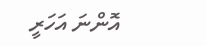އޮންނަ އަހަރީ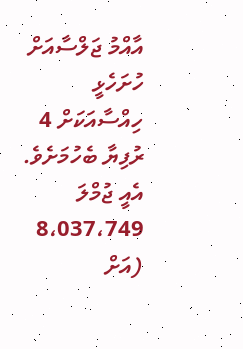އާއްމު ޖަލްސާއަށް ހުށަހެޅީ ހިއްސާއަކަށް 4 ރުފިޔާ ބެހުމަށެވެ. އެއީ ޖުމްލަ 8،037،749 (އަށް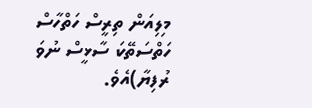މިލިއަން ތިރީސް ހަތްހާސް ހަތްސަތޭކަ ސާޅީސް ނުވަ ރުފިޔާ)އެވެ.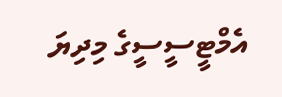އެމްޓީސީސީގެ މިދިޔަ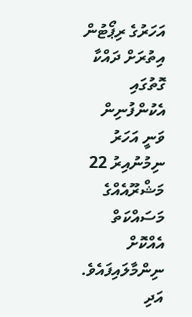އަހަރުގެ ރިޕޯޓުން އިތުރަށް ދައްކާ ގޮތުގައި އެކުންފުނިން ވަނީ އަހަރު ނިމުނުއިރު 22 މަޝްރޫއެއްގެ މަސައްކަތް އެއްކޮށް ނިންމާލައިފައެވެ. އަދި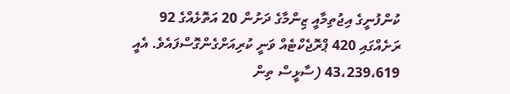ކުންފުނީގެ އިޖުތިމާއީ ޒިންމާގެ ދަށުން 20 އަތޮޅެއްގެ 92 ރަށެއްގައި 420 ޕްރޮޖެކްޓެއް ވަނީ ކުރިއަށްގެންގޮސްފައެވެ. އެއީ 43،239،619 (ސާޅީސް ތިން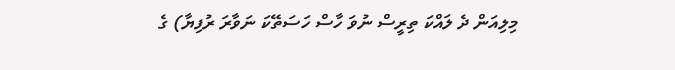މިލިއަން ދެ ލައްކަ ތިރީސް ނުވަ ހާސް ހަސަތޭކަ ނަވާރަ ރުފިޔާ) ގެ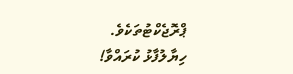ޕްރޮޖެކްޓުތަކެވެ.
ހިޔާލުފާޅު ކުރައްވާ!